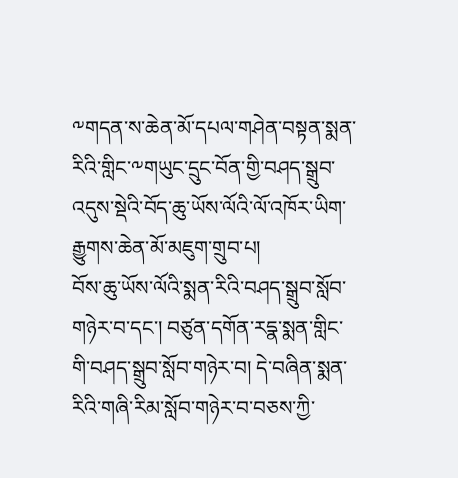༸གདན་ས་ཆེན་མོ་དཔལ་གཤེན་བསྟན་སྨན་རིའི་གླིང་༸གཡུང་དྲུང་བོན་གྱི་བཤད་སྒྲུབ་འདུས་སྡེའི་བོད་ཆུ་ཡོས་ལོའི་ལོ་འཁོར་ཡིག་རྒྱུགས་ཆེན་མོ་མཇུག་གྲུབ་པ།
བོས་ཆུ་ཡོས་ལོའི་སྨན་རིའི་བཤད་སྒྲུབ་སློབ་གཉེར་བ་དང་། བཙུན་དགོན་རདྣ་སྨན་གླིང་གི་བཤད་སྒྲུབ་སློབ་གཉེར་བ། དེ་བཞིན་སྨན་རིའི་གཞི་རིམ་སློབ་གཉེར་བ་བཅས་ཀྱི་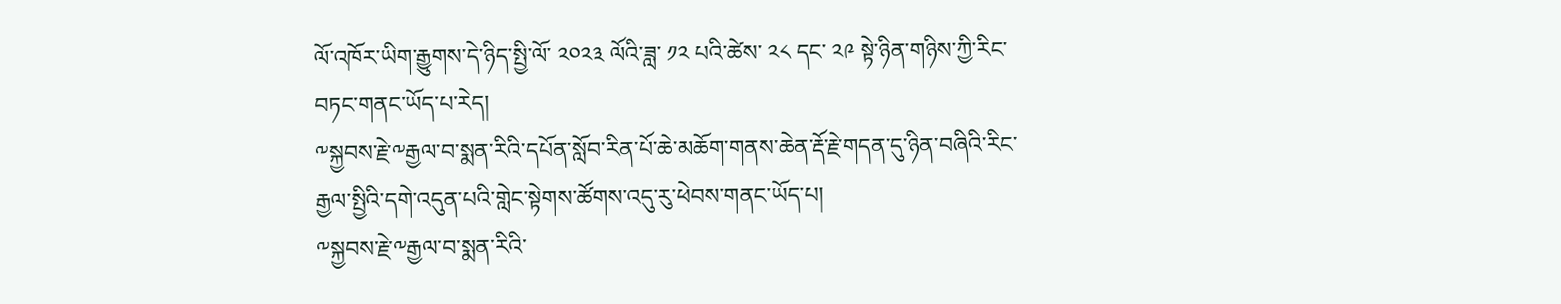ལོ་འཁོར་ཡིག་རྒྱུགས་དེ་ཉིད་སྤྱི་ལོ་ ༢༠༢༣ ལོའི་ཟླ་ ༡༢ པའི་ཚེས་ ༢༨ དང་ ༢༩ སྟེ་ཉིན་གཉིས་ཀྱི་རིང་བཏང་གནང་ཡོད་པ་རེད།
༸སྐྱབས་རྗེ་༸རྒྱལ་བ་སྨན་རིའི་དཔོན་སློབ་རིན་པོ་ཆེ་མཆོག་གནས་ཆེན་རྡོ་རྗེ་གདན་དུ་ཉིན་བཞིའི་རིང་རྒྱལ་སྤྱིའི་དགེ་འདུན་པའི་གླེང་སྟེགས་ཚོགས་འདུ་རུ་ཕེབས་གནང་ཡོད་པ།
༸སྐྱབས་རྗེ་༸རྒྱལ་བ་སྨན་རིའི་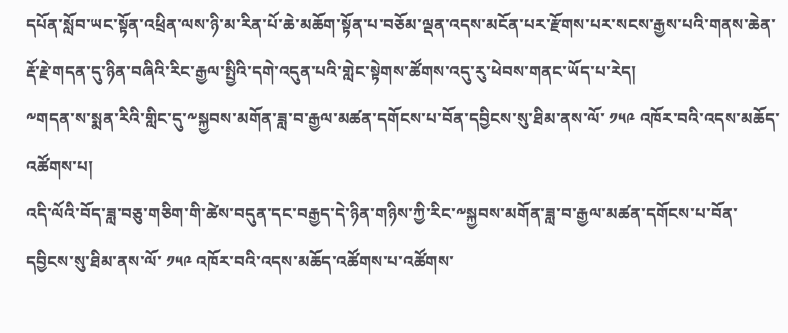དཔོན་སློབ་ཡང་སྟོན་འཕྲིན་ལས་ཉི་མ་རིན་པོ་ཆེ་མཆོག་སྟོན་པ་བཅོམ་ལྡན་འདས་མངོན་པར་རྫོགས་པར་སངས་རྒྱས་པའི་གནས་ཆེན་རྡོ་རྗེ་གདན་དུ་ཉིན་བཞིའི་རིང་རྒྱལ་སྤྱིའི་དགེ་འདུན་པའི་གླེང་སྟེགས་ཚོགས་འདུ་རུ་ཕེབས་གནང་ཡོད་པ་རེད།
༸གདན་ས་སྨན་རིའི་གླིང་དུ་༸སྐྱབས་མགོན་ཟླ་བ་རྒྱལ་མཚན་དགོངས་པ་བོན་དབྱིངས་སུ་ཐིམ་ནས་ལོ་ ༡༥༩ འཁོར་བའི་འདས་མཆོད་འཚོགས་པ།
འདི་ལོའི་བོད་ཟླ་བཅུ་གཅིག་གི་ཚེས་བདུན་དང་བརྒྱད་དེ་ཉིན་གཉིས་ཀྱི་རིང་༸སྐྱབས་མགོན་ཟླ་བ་རྒྱལ་མཚན་དགོངས་པ་བོན་དབྱིངས་སུ་ཐིམ་ནས་ལོ་ ༡༥༩ འཁོར་བའི་འདས་མཆོད་འཚོགས་པ་འཚོགས་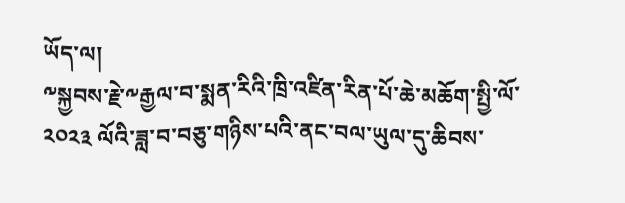ཡོད་ལ།
༸སྐྱབས་རྗེ་༸རྒྱལ་བ་སྨན་རིའི་ཁྲི་འཛིན་རིན་པོ་ཆེ་མཆོག་སྤྱི་ལོ་ ༢༠༢༣ ལོའི་ཟླ་བ་བཅུ་གཉིས་པའི་ནང་བལ་ཡུལ་དུ་ཆིབས་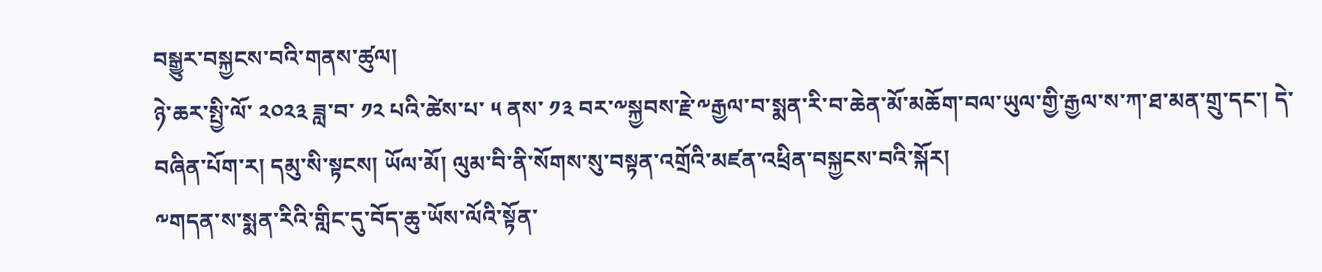བསྒྱུར་བསྐྱངས་བའི་གནས་ཚུལ།
ཉེ་ཆར་སྤྱི་ལོ་ ༢༠༢༣ ཟླ་བ་ ༡༢ པའི་ཚེས་པ་ ༥ ནས་ ༡༣ བར་༸སྐྱབས་རྗེ་༸རྒྱལ་བ་སྨན་རི་བ་ཆེན་མོ་མཆོག་བལ་ཡུལ་གྱི་རྒྱལ་ས་ཀ་ཐ་མན་གྲུ་དང་། དེ་བཞིན་པོག་ར། དམུ་སི་སྟངས། ཡོལ་མོ། ལུམ་བི་ནི་སོགས་སུ་བསྟན་འགྲོའི་མཛན་འཕྲིན་བསྐྱངས་བའི་སྐོར།
༸གདན་ས་སྨན་རིའི་གླིང་དུ་བོད་ཆུ་ཡོས་ལོའི་སྟོན་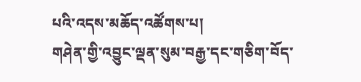པའི་འདས་མཆོད་འཚོགས་པ།
གཤེན་གྱི་འབྱུང་ལྡན་སུམ་བརྒྱ་དང་གཅིག་བོད་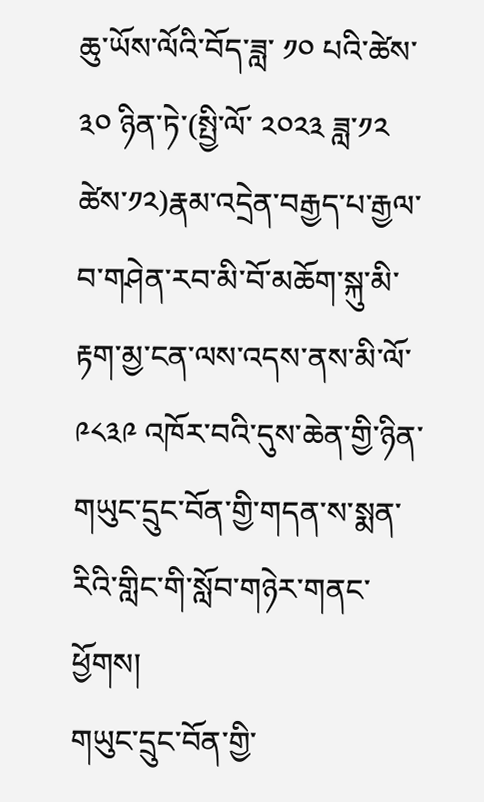ཆུ་ཡོས་ལོའི་བོད་ཟླ་ ༡༠ པའི་ཚེས་ ༣༠ ཉིན་ཏེ་(སྤྱི་ལོ་ ༢༠༢༣ ཟླ་༡༢ ཚེས་༡༢)རྣམ་འདྲེན་བརྒྱད་པ་རྒྱལ་བ་གཤེན་རབ་མི་བོ་མཆོག་སྐུ་མི་རྟག་མྱ་ངན་ལས་འདས་ནས་མི་ལོ་ ༩༨༣༩ འཁོར་བའི་དུས་ཆེན་གྱི་ཉིན་
གཡུང་དྲུང་བོན་གྱི་གདན་ས་སྨན་རིའི་གླིང་གི་སློབ་གཉེར་གནང་ཕྱོགས།
གཡུང་དྲུང་བོན་གྱི་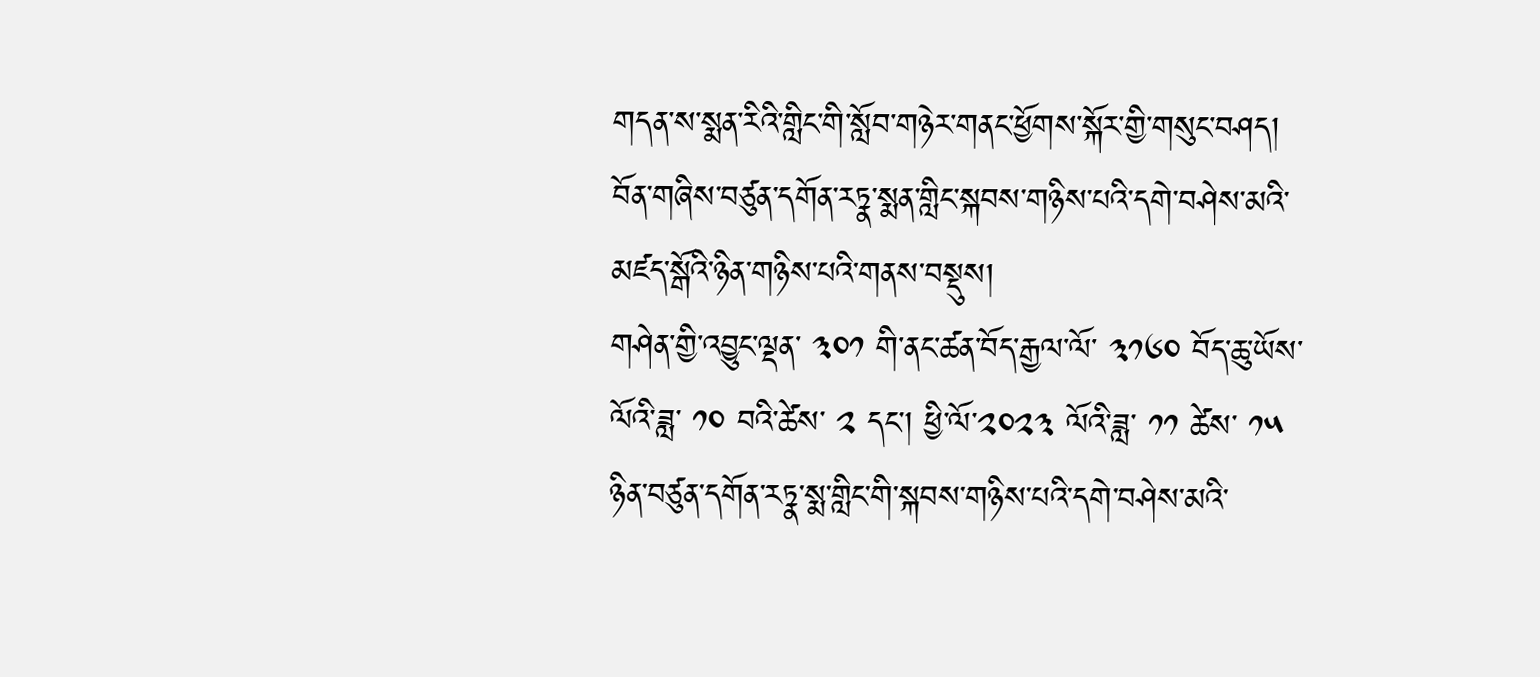གདན་ས་སྨན་རིའི་གླིང་གི་སློབ་གཉེར་གནང་ཕྱོགས་སྐོར་གྱི་གསུང་བཤད།
བོན་གཞིས་བཙུན་དགོན་རཏྣ་སྨན་གླིང་སྐབས་གཉིས་པའི་དགེ་བཤེས་མའི་མཛད་སྒོའི་ཉིན་གཉིས་པའི་གནས་བསྡུས།
གཤེན་གྱི་འབྱུང་ལྡན་ ༣༠༡ གི་ནང་ཚན་བོད་རྒྱལ་ལོ་ ༣༡༦༠ བོད་ཆུ་ཡོས་ལོའི་ཟླ་ ༡༠ བའི་ཚེས་ ༢ དང་། ཕྱི་ལོ་༢༠༢༣ ལོའི་ཟླ་ ༡༡ ཚེས་ ༡༥ ཉིན་བཙུན་དགོན་རཏྣ་སྨ་གླིང་གི་སྐབས་གཉིས་པའི་དགེ་བཤེས་མའི་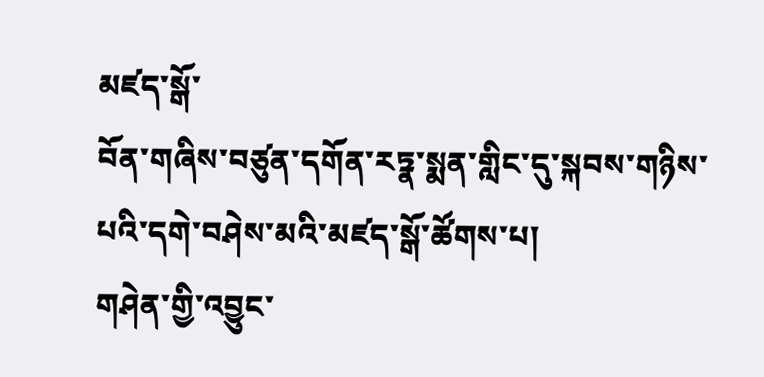མཛད་སྒོ་
བོན་གཞིས་བཙུན་དགོན་རཏྣ་སྨན་གླིང་དུ་སྐབས་གཉིས་པའི་དགེ་བཤེས་མའི་མཛད་སྒོ་ཚོགས་པ།
གཤེན་གྱི་འབྱུང་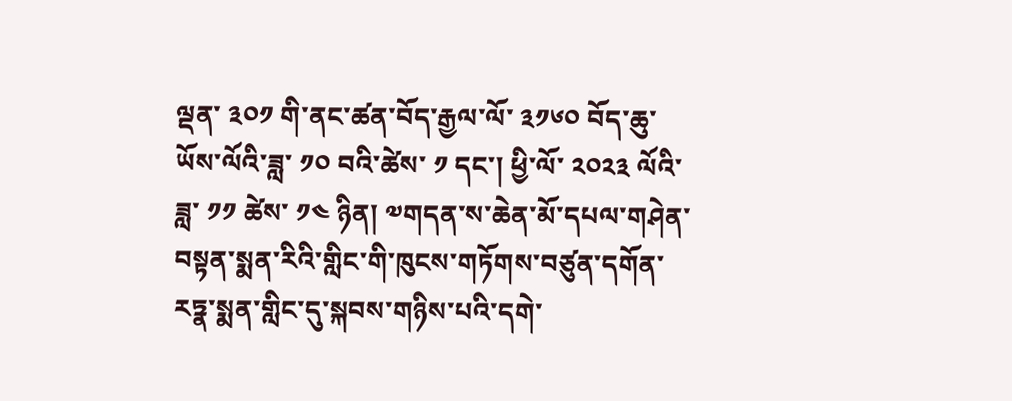ལྡན་ ༣༠༡ གི་ནང་ཚན་བོད་རྒྱལ་ལོ་ ༣༡༦༠ བོད་ཆུ་ཡོས་ལོའི་ཟླ་ ༡༠ བའི་ཚེས་ ༡ དང་། ཕྱི་ལོ་ ༢༠༢༣ ལོའི་ཟླ་ ༡༡ ཚེས་ ༡༤ ཉིན། ༧གདན་ས་ཆེན་མོ་དཔལ་གཤེན་བསྟན་སྨན་རིའི་གླིང་གི་ཁུངས་གཏོགས་བཙུན་དགོན་རཏྣ་སྨན་གླིང་དུ་སྐབས་གཉིས་པའི་དགེ་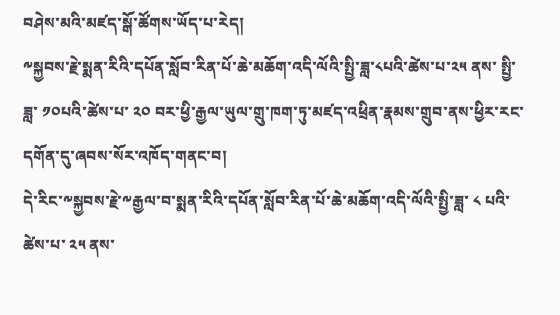བཤེས་མའི་མཛད་སྒོ་ཚོགས་ཡོད་པ་རེད།
༸སྐྱབས་རྗེ་སྨན་རིའི་དཔོན་སློབ་རིན་པོ་ཆེ་མཆོག་འདི་ལོའི་སྤྱི་ཟླ་༨པའི་ཚེས་པ་༢༥ ནས་ སྤྱི་ཟླ་ ༡༠པའི་ཚེས་པ་ ༢༠ བར་ཕྱི་རྒྱལ་ཡུལ་གྲུ་ཁག་ཏུ་མཛད་འཕྲིན་རྣམས་གྲུབ་ནས་ཕྱིར་རང་དགོན་དུ་ཞབས་སོར་འཁོད་གནང་བ།
དེ་རིང་༸སྐྱབས་རྗེ་༸རྒྱལ་བ་སྨན་རིའི་དཔོན་སློབ་རིན་པོ་ཆེ་མཆོག་འདི་ལོའི་སྤྱི་ཟླ་ ༨ པའི་ཚེས་པ་ ༢༥ ནས་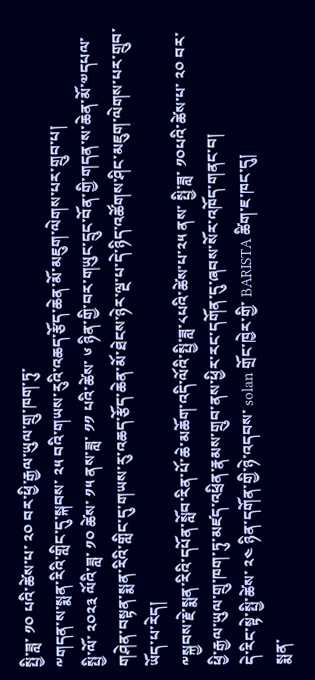སྤྱི་ཟླ་ ༡༠ པའི་ཚེས་པ་ ༢༠ བར་ཕྱི་རྒྱལ་ཡུལ་གྲུ་ཁག་ཏུ་
༸གདན་ས་སྨན་རིའི་གླིང་དུ་སྐབས་ ༢༥ བའི་གཡས་རུའི་འཆད་རྩོད་ཆེན་མོ་མཇུག་ལེགས་པར་གྲུབ་པ།
སྤྱི་ལོ་ ༢༠༢༣ ལོའི་ཟླ་ ༡༠ ཚེས་ ༡༥ ནས་ཟླ་ ༡༡ པའི་ཚེས་ ༦ ཉིན་གྱི་བར་གཡུང་དྲུང་བོན་གྱི་གདན་ས་ཆེན་མོ་༧དཔལ་གཤེན་བསྟན་སྨན་རིའི་གླིང་དུ་གཡས་རུ་འཆད་རྩོད་ཆེན་མོ་ཐེངས་ཉེར་ལྔ་པ་དེ་ཉིད་འཚོགས་ཤིང་མཇུག་ལེགས་པར་གྲུབ་ཡོད་པ་རེད།
༸སྐྱབས་རྗེ་སྨན་རིའི་དཔོན་སློབ་རིན་པོ་ཆེ་མཆོག་འདི་ལོའི་སྤྱི་ཟླ་༨པའི་ཚེས་པ་༢༥ ནས་ སྤྱི་ཟླ་ ༡༠པའི་ཚེས་པ་ ༢༠ བར་ཕྱི་རྒྱལ་ཡུལ་གྲུ་ཁག་ཏུ་མཛད་འཕྲིན་རྣམས་གྲུབ་ནས་ཕྱིར་རང་དགོན་དུ་ཞབས་སོར་འཁོད་གནང་བ།
དེ་རིང་སྟེ་སྤྱི་ཚེས་ ༢༤ ཉིན་དགོན་གྱི་ཉེ་འདབས་ solan གྲོང་ཁྱེར་གྱི་ BARISTA ཚིག་ཇ་ཁང་དུ།
སྨན་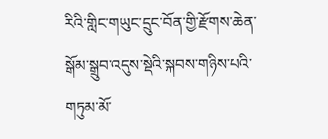རིའི་གླིང་གཡུང་དྲུང་བོན་གྱི་རྫོགས་ཆེན་སྒོམ་སྒྲུབ་འདུས་སྡེའི་སྐབས་གཉིས་པའི་གཏུམ་མོ་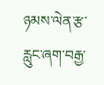ཉམས་ལེན་རྩ་རླུང་ཞག་བརྒྱ་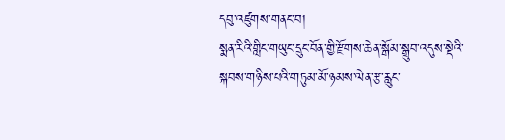དབུ་འཛུགས་གནང་བ།
སྨན་རིའི་གླིང་གཡུང་དྲུང་བོན་གྱི་རྫོགས་ཆེན་སྒོམ་སྒྲུབ་འདུས་སྡེའི་སྐབས་གཉིས་པའི་གཏུམ་མོ་ཉམས་ལེན་རྩ་རླུང་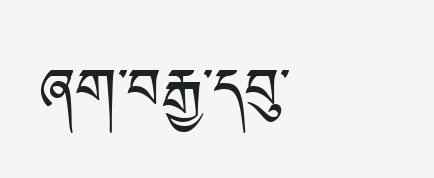ཞག་བརྒྱ་དབུ་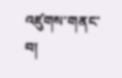འཛུགས་གནང་བ།